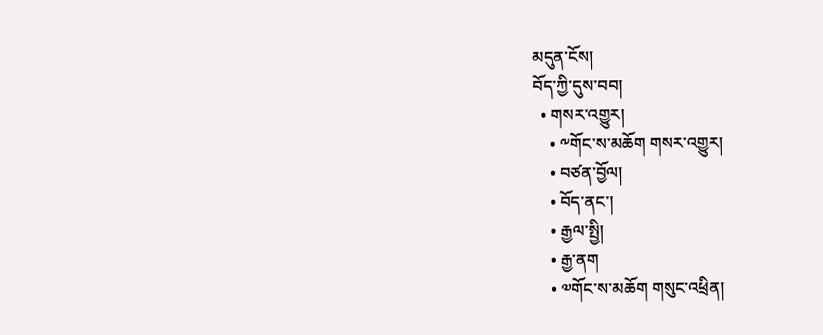མདུན་ངོས།
བོད་ཀྱི་དུས་བབ།
  • གསར་འགྱུར།
    • ༸གོང་ས་མཆོག གསར་འགྱུར།
    • བཙན་བྱོལ།
    • བོད་ནང་།
    • རྒྱལ་སྤྱི།
    • རྒྱ་ནག
    • ༧གོང་ས་མཆོག གསུང་འཕྲིན།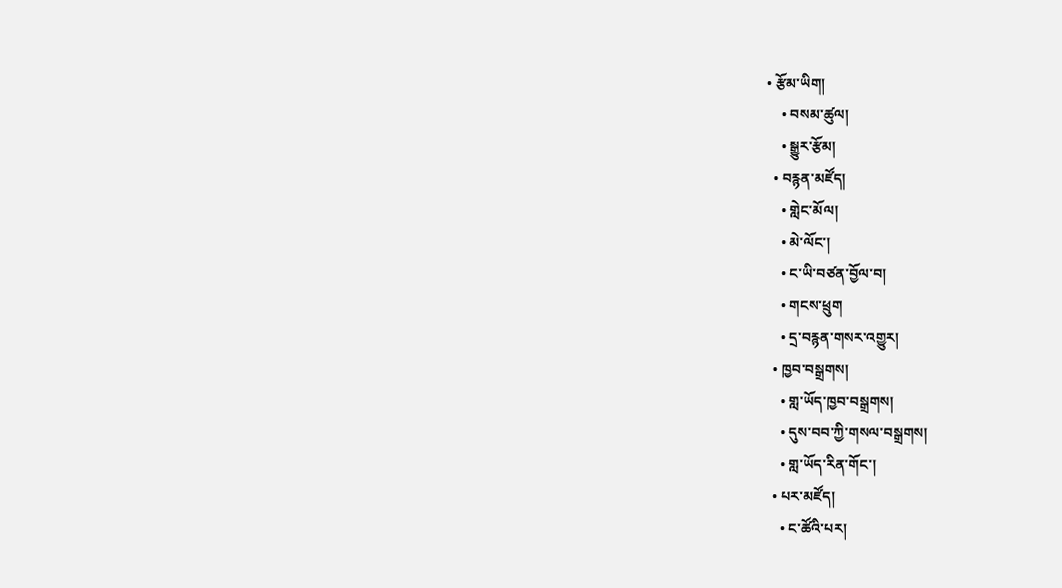• རྩོམ་ཡིག།
    • བསམ་ཚུལ།
    • སྒྱུར་རྩོམ།
  • བརྙན་མཛོད།
    • གླེང་མོལ།
    • མེ་ལོང་།
    • ང་ཡི་བཙན་བྱོལ་བ།
    • གངས་ཕྲུག
    • དྲ་བརྙན་གསར་འགྱུར།
  • ཁྱབ་བསྒྲགས།
    • གླ་ཡོད་ཁྱབ་བསྒྲགས།
    • དུས་བབ་ཀྱི་གསལ་བསྒྲགས།
    • གླ་ཡོད་རིན་གོང་།
  • པར་མཛོད།
    • ང་ཚོའི་པར།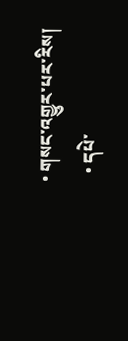• གསང་འགྱུར་པར་རིས།
  • དཔེ་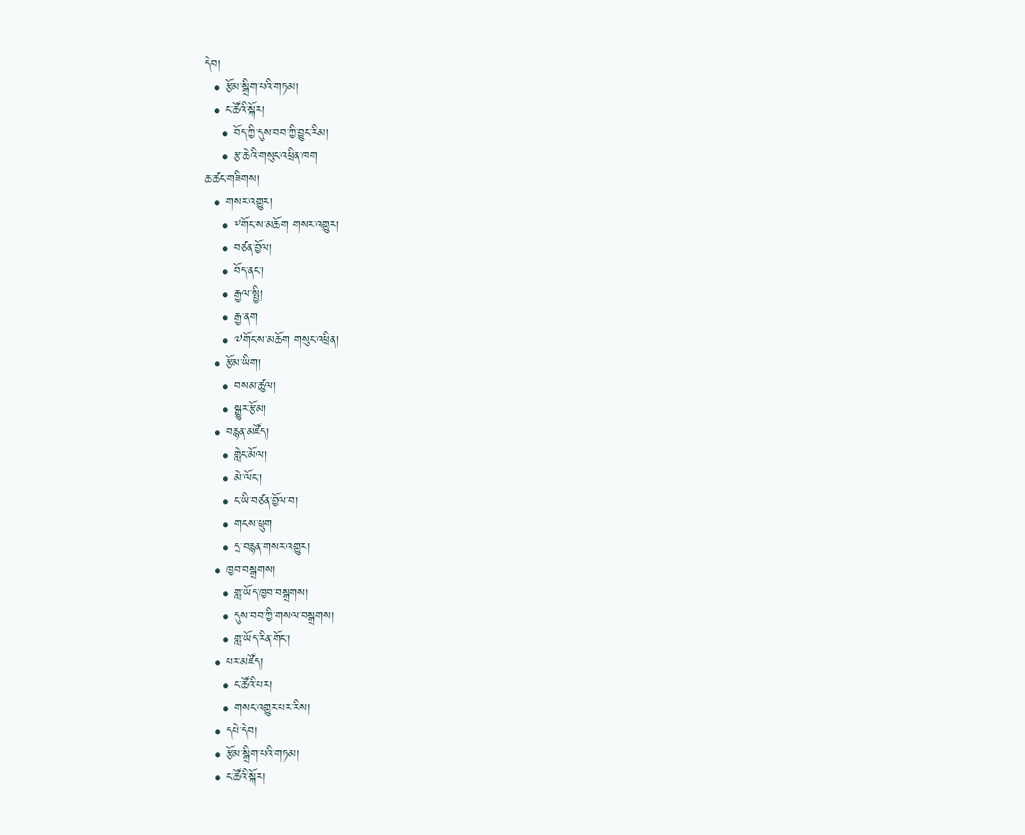དེབ།
  • རྩོམ་སྒྲིག་པའི་གཏམ།
  • ང་ཚོའི་སྐོར།
    • བོད་ཀྱི་དུས་བབ་ཀྱི་བྱུང་རིམ།
    • རྩ་ཆེའི་གསུང་འཕྲིན་ཁག
ཆ་ཚང་གཟིགས།
  • གསར་འགྱུར།
    • ༸གོང་ས་མཆོག གསར་འགྱུར།
    • བཙན་བྱོལ།
    • བོད་ནང་།
    • རྒྱལ་སྤྱི།
    • རྒྱ་ནག
    • ༧གོང་ས་མཆོག གསུང་འཕྲིན།
  • རྩོམ་ཡིག།
    • བསམ་ཚུལ།
    • སྒྱུར་རྩོམ།
  • བརྙན་མཛོད།
    • གླེང་མོལ།
    • མེ་ལོང་།
    • ང་ཡི་བཙན་བྱོལ་བ།
    • གངས་ཕྲུག
    • དྲ་བརྙན་གསར་འགྱུར།
  • ཁྱབ་བསྒྲགས།
    • གླ་ཡོད་ཁྱབ་བསྒྲགས།
    • དུས་བབ་ཀྱི་གསལ་བསྒྲགས།
    • གླ་ཡོད་རིན་གོང་།
  • པར་མཛོད།
    • ང་ཚོའི་པར།
    • གསང་འགྱུར་པར་རིས།
  • དཔེ་དེབ།
  • རྩོམ་སྒྲིག་པའི་གཏམ།
  • ང་ཚོའི་སྐོར།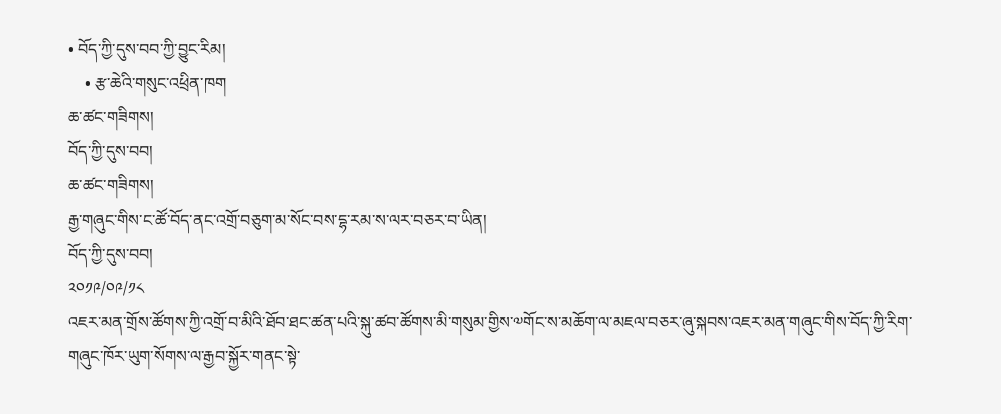• བོད་ཀྱི་དུས་བབ་ཀྱི་བྱུང་རིམ།
    • རྩ་ཆེའི་གསུང་འཕྲིན་ཁག
ཆ་ཚང་གཟིགས།
བོད་ཀྱི་དུས་བབ།
ཆ་ཚང་གཟིགས།
རྒྱ་གཞུང་གིས་ང་ཚོ་བོད་ནང་འགྲོ་བཅུག་མ་སོང་བས་དྷ་རམ་ས་ལར་བཅར་བ་ཡིན།
བོད་ཀྱི་དུས་བབ།
༢༠༡༩/༠༩/༡༨
འཇར་མན་གྲོས་ཚོགས་ཀྱི་འགྲོ་བ་མིའི་ཐོབ་ཐང་ཚན་པའི་སྐུ་ཚབ་ཚོགས་མི་གསུམ་གྱིས་༧གོང་ས་མཆོག་ལ་མཇལ་བཅར་ཞུ་སྐབས་འཇར་མན་གཞུང་གིས་བོད་ཀྱི་རིག་གཞུང་ཁོར་ཡུག་སོགས་ལ་རྒྱབ་སྐྱོར་གནང་སྟེ་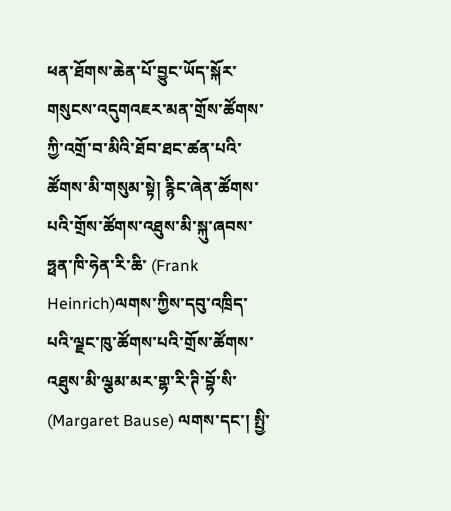ཕན་ཐོགས་ཆེན་པོ་བྱུང་ཡོད་སྐོར་གསུངས་འདུགའཇར་མན་གྲོས་ཚོགས་ཀྱི་འགྲོ་བ་མིའི་ཐོབ་ཐང་ཚན་པའི་ཚོགས་མི་གསུམ་སྟེ། རྙིང་ཞེན་ཚོགས་པའི་གྲོས་ཚོགས་འཐུས་མི་སྐུ་ཞབས་ཧྥན་ཁི་ཧེན་རི་ཆི་ (Frank Heinrich)ལགས་ཀྱིས་དབུ་འཁྲིད་པའི་ལྗང་ཁུ་ཚོགས་པའི་གྲོས་ཚོགས་འཐུས་མི་ལྕམ་མར་གྷ་རི་ཊི་བྷོ་སི་ (Margaret Bause) ལགས་དང་། སྤྱི་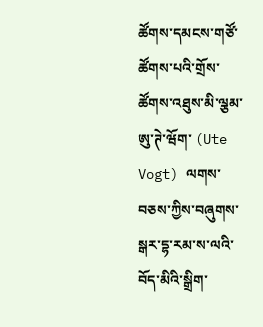ཚོགས་དམངས་གཙོ་ཚོགས་པའི་གྲོས་ཚོགས་འཐུས་མི་ལྕམ་ཨུ་ཊེ་ཝོག་ (Ute Vogt) ལགས་བཅས་ཀྱིས་བཞུགས་སྒར་དྷ་རམ་ས་ལའི་བོད་མིའི་སྒྲིག་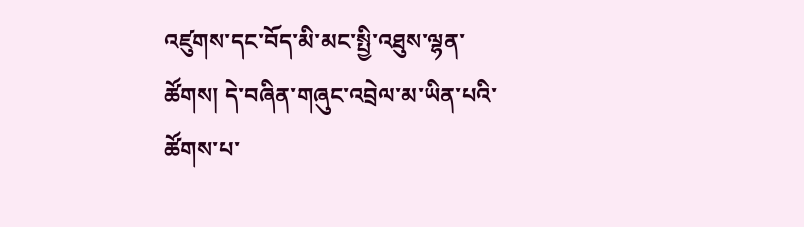འཛུགས་དང་བོད་མི་མང་སྤྱི་འཐུས་ལྷན་ཚོགས། དེ་བཞིན་གཞུང་འབྲེལ་མ་ཡིན་པའི་ཚོགས་པ་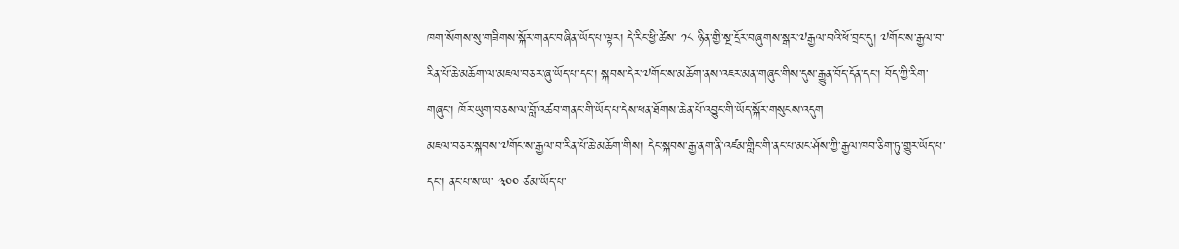ཁག་སོགས་སུ་གཟིགས་སྐོར་གནང་བཞིན་ཡོད་པ་ལྟར། དེ་རིང་ཕྱི་ཚེས་ ༡༨ ཉིན་གྱི་སྔ་དྲོར་བཞུགས་སྒར་༧རྒྱལ་བའི་ཕོ་བྲང་དུ། ༧གོང་ས་རྒྱལ་བ་རིན་པོ་ཆེ་མཆོག་ལ་མཇལ་བཅར་ཞུ་ཡོད་པ་དང་། སྐབས་དེར་༧གོང་ས་མཆོག་ནས་འཇར་མན་གཞུང་གིས་དུས་རྒྱུན་བོད་དོན་དང་། བོད་ཀྱི་རིག་གཞུང་། ཁོར་ཡུག་བཅས་ལ་བློ་འཚབ་གནང་གི་ཡོད་པ་དེས་ཕན་ཐོགས་ཆེན་པོ་འབྱུང་གི་ཡོད་སྐོར་གསུངས་འདུག
མཇལ་བཅར་སྐབས་༧གོང་ས་རྒྱལ་བ་རིན་པོ་ཆེ་མཆོག་གིས། དེང་སྐབས་རྒྱ་ནག་ནི་འཛམ་གླིང་གི་ནང་པ་མང་ཤོས་ཀྱི་རྒྱལ་ཁབ་ཅིག་ཏུ་གྱུར་ཡོད་པ་དང་། ནང་པ་ས་ཡ་ ༣༠༠ ཙམ་ཡོད་པ་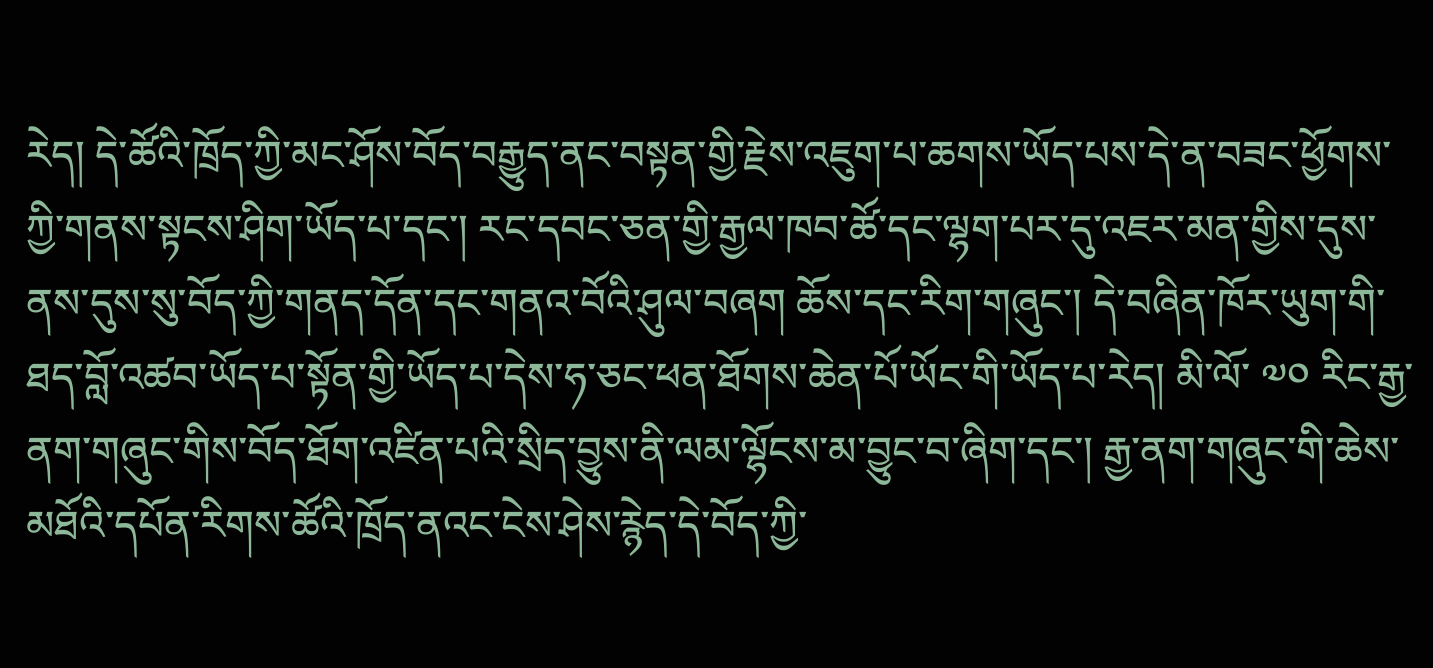རེད། དེ་ཚོའི་ཁྲོད་ཀྱི་མང་ཤོས་བོད་བརྒྱུད་ནང་བསྟན་གྱི་རྗེས་འཇུག་པ་ཆགས་ཡོད་པས་དེ་ན་བཟང་ཕྱོགས་ཀྱི་གནས་སྟངས་ཤིག་ཡོད་པ་དང་། རང་དབང་ཅན་གྱི་རྒྱལ་ཁབ་ཚོ་དང་ལྷག་པར་དུ་འཇར་མན་གྱིས་དུས་ནས་དུས་སུ་བོད་ཀྱི་གནད་དོན་དང་གནའ་བོའི་ཤུལ་བཞག ཆོས་དང་རིག་གཞུང་། དེ་བཞིན་ཁོར་ཡུག་གི་ཐད་བློ་འཚབ་ཡོད་པ་སྟོན་གྱི་ཡོད་པ་དེས་ཧ་ཅང་ཕན་ཐོགས་ཆེན་པོ་ཡོང་གི་ཡོད་པ་རེད། མི་ལོ་ ༧༠ རིང་རྒྱ་ནག་གཞུང་གིས་བོད་ཐོག་འཛིན་པའི་སྲིད་བྱུས་ནི་ལམ་ལྷོངས་མ་བྱུང་བ་ཞིག་དང་། རྒྱ་ནག་གཞུང་གི་ཆེས་མཐོའི་དཔོན་རིགས་ཚོའི་ཁྲོད་ནའང་ངེས་ཤེས་རྙེད་དེ་བོད་ཀྱི་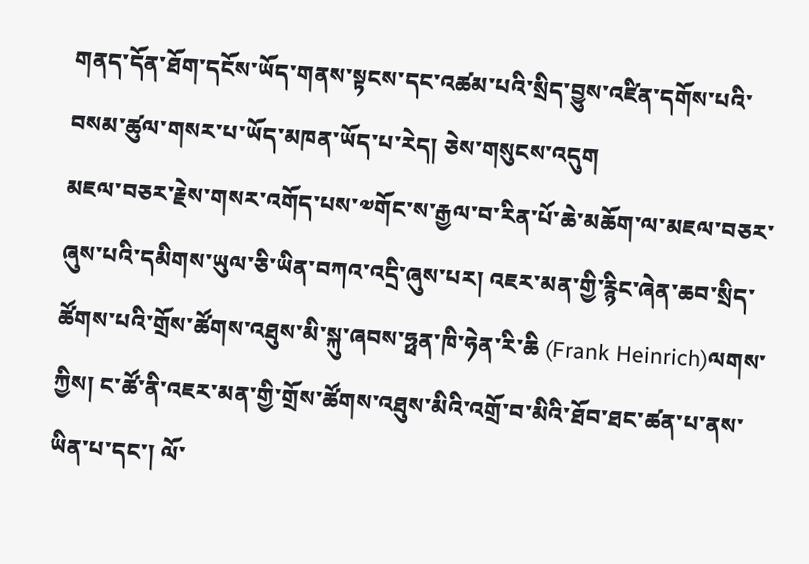གནད་དོན་ཐོག་དངོས་ཡོད་གནས་སྟངས་དང་འཚམ་པའི་སྲིད་བྱུས་འཛིན་དགོས་པའི་བསམ་ཚུལ་གསར་པ་ཡོད་མཁན་ཡོད་པ་རེད། ཅེས་གསུངས་འདུག
མཇལ་བཅར་རྗེས་གསར་འགོད་པས་༧གོང་ས་རྒྱལ་བ་རིན་པོ་ཆེ་མཆོག་ལ་མཇལ་བཅར་ཞུས་པའི་དམིགས་ཡུལ་ཅི་ཡིན་བཀའ་འདྲི་ཞུས་པར། འཇར་མན་གྱི་རྙིང་ཞེན་ཆབ་སྲིད་ཚོགས་པའི་གྲོས་ཚོགས་འཐུས་མི་སྐུ་ཞབས་ཧྥན་ཁི་ཧེན་རི་ཆི (Frank Heinrich)ལགས་ཀྱིས། ང་ཚོ་ནི་འཇར་མན་གྱི་གྲོས་ཚོགས་འཐུས་མིའི་འགྲོ་བ་མིའི་ཐོབ་ཐང་ཚན་པ་ནས་ཡིན་པ་དང་། ལོ་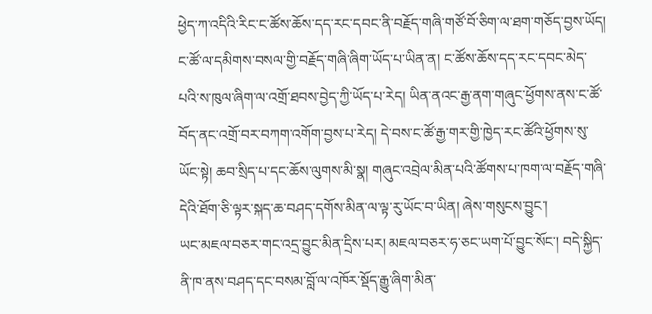ཕྱེད་ཀ་འདིའི་རིང་ང་ཚོས་ཆོས་དད་རང་དབང་ནི་བརྗོད་གཞི་གཙོ་བོ་ཅིག་ལ་ཐག་གཅོད་བྱས་ཡོད།  ང་ཚོ་ལ་དམིགས་བསལ་གྱི་བརྗོད་གཞི་ཞིག་ཡོད་པ་ཡིན་ན། ང་ཚོས་ཆོས་དད་རང་དབང་མེད་པའི་ས་ཁུལ་ཞིག་ལ་འགྲོ་ཐབས་བྱེད་ཀྱི་ཡོད་པ་རེད། ཡིན་ནའང་རྒྱ་ནག་གཞུང་ཕྱོགས་ནས་ང་ཚོ་བོད་ནང་འགྲོ་བར་བཀག་འགོག་བྱས་པ་རེད། དེ་བས་ང་ཚོ་རྒྱ་གར་གྱི་ཁྱེད་རང་ཚོའི་ཕྱོགས་སུ་ཡོང་སྟེ། ཆབ་སྲིད་པ་དང་ཆོས་ལུགས་མི་སྣ། གཞུང་འབྲེལ་མིན་པའི་ཚོགས་པ་ཁག་ལ་བརྗོད་གཞི་དེའི་ཐོག་ཅི་ལྟར་སྐད་ཆ་བཤད་དགོས་མིན་ལ་ལྟ་རུ་ཡོང་བ་ཡིན། ཞེས་གསུངས་བྱུང་།
ཡང་མཇལ་བཅར་གང་འདྲ་བྱུང་མིན་དྲིས་པར། མཇལ་བཅར་ཧ་ཅང་ཡག་པོ་བྱུང་སོང་། བདེ་སྐྱིད་ནི་ཁ་ནས་བཤད་དང་བསམ་བློ་ལ་འཁོར་སྡོད་རྒྱུ་ཞིག་མིན་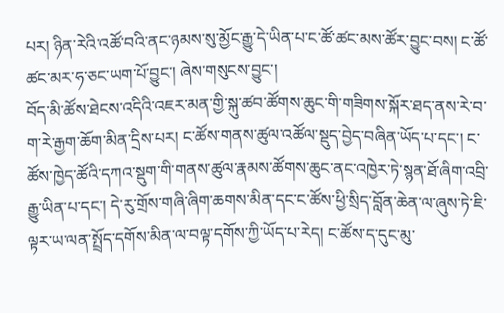པར། ཉིན་རེའི་འཚོ་བའི་ནང་ཉམས་སུ་མྱོང་རྒྱུ་དེ་ཡིན་པ་ང་ཚོ་ཚང་མས་ཚོར་བྱུང་བས། ང་ཚོ་ཚང་མར་ཧ་ཅང་ཡག་པོ་བྱུང་། ཞེས་གསུངས་བྱུང་།
བོད་མི་ཚོས་ཐེངས་འདིའི་འཇར་མན་གྱི་སྐུ་ཚབ་ཚོགས་ཆུང་གི་གཟིགས་སྐོར་ཐད་ནས་རེ་བ་ག་རེ་རྒྱག་ཆོག་མིན་དྲིས་པར། ང་ཚོས་གནས་ཚུལ་འཚོལ་སྡུད་བྱེད་བཞིན་ཡོད་པ་དང་། ང་ཚོས་ཁྱེད་ཚོའི་དཀའ་སྡུག་གི་གནས་ཚུལ་རྣམས་ཚོགས་ཆུང་ནང་འཁྱེར་ཏེ་སྙན་ཐོ་ཞིག་འབྲི་རྒྱུ་ཡིན་པ་དང་། དེ་རུ་གྲོས་གཞི་ཞིག་ཆགས་མིན་དང་ང་ཚོས་ཕྱི་སྲིད་བློན་ཆེན་ལ་ཞུས་ཏེ་ཇི་ལྟར་ཡ་ལན་སྤྲོད་དགོས་མིན་ལ་བལྟ་དགོས་ཀྱི་ཡོད་པ་རེད། ང་ཚོས་ད་དུང་མུ་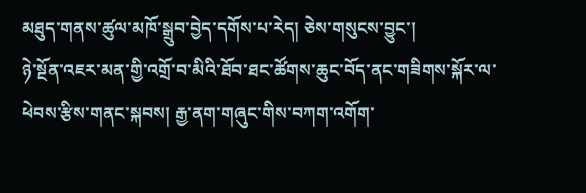མཐུད་གནས་ཚུལ་མཁོ་སྒྲུབ་བྱེད་དགོས་པ་རེད། ཅེས་གསུངས་བྱུང་།
ཉེ་སྔོན་འཇར་མན་གྱི་འགྲོ་བ་མིའི་ཐོབ་ཐང་ཚོགས་ཆུང་བོད་ནང་གཟིགས་སྐོར་ལ་ཕེབས་རྩིས་གནང་སྐབས། རྒྱ་ནག་གཞུང་གིས་བཀག་འགོག་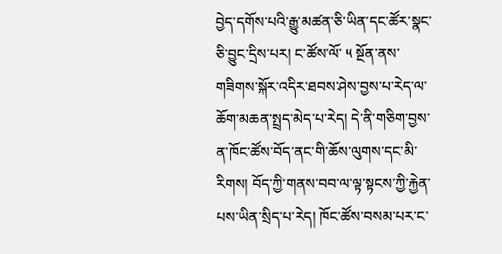བྱེད་དགོས་པའི་རྒྱུ་མཚན་ཅི་ཡིན་དང་ཚོར་སྣང་ཅི་བྱུང་དྲིས་པར། ང་ཚོས་ལོ་ ༥ སྔོན་ནས་གཟིགས་སྐོར་འདིར་ཐབས་ཤེས་བྱས་པ་རེད་ལ་ཆོག་མཆན་སྤྲད་མེད་པ་རེད། དེ་ནི་གཅིག་བྱས་ན་ཁོང་ཚོས་བོད་ནང་གི་ཆོས་ལུགས་དང་མི་རིགས། བོད་ཀྱི་གནས་བབ་ལ་ལྟ་སྟངས་ཀྱི་རྐྱེན་པས་ཡིན་སྲིད་པ་རེད། ཁོང་ཚོས་བསམ་པར་ང་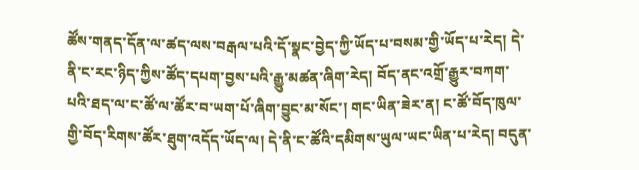ཚོས་གནད་དོན་ལ་ཚད་ལས་བརྒལ་པའི་དོ་སྣང་བྱེད་ཀྱི་ཡོད་པ་བསམ་གྱི་ཡོད་པ་རེད། དེ་ནི་ང་རང་ཉིད་ཀྱིས་ཚོད་དཔག་བྱས་པའི་རྒྱུ་མཚན་ཞིག་རེད། བོད་ནང་འགྲོ་རྒྱུར་བཀག་པའི་ཐད་ལ་ང་ཚོ་ལ་ཚོར་བ་ཡག་པོ་ཞིག་བྱུང་མ་སོང་། གང་ཡིན་ཟེར་ན། ང་ཚོ་བོད་ཁུལ་གྱི་བོད་རིགས་ཚོར་ཐུག་འདོད་ཡོད་ལ། དེ་ནི་ང་ཚོའི་དམིགས་ཡུལ་ཡང་ཡིན་པ་རེད། བདུན་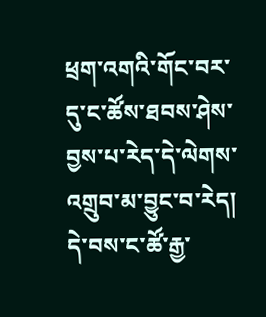ཕྲག་འགའི་གོང་བར་དུ་ང་ཚོས་ཐབས་ཤེས་བྱས་པ་རེད་དེ་ལེགས་འགྲུབ་མ་བྱུང་བ་རེད། དེ་བས་ང་ཚོ་རྒྱ་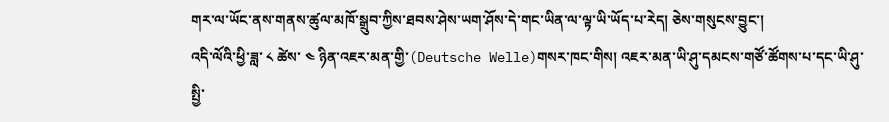གར་ལ་ཡོང་ནས་གནས་ཚུལ་མཁོ་སྒྲུབ་ཀྱིས་ཐབས་ཤེས་ཡག་ཤོས་དེ་གང་ཡིན་ལ་ལྟ་ཡི་ཡོད་པ་རེད། ཅེས་གསུངས་བྱུང་།
འདི་ལོའི་ཕྱི་ཟླ་ ༨ ཚེས་ ༤ ཉིན་འཇར་མན་གྱི་(Deutsche Welle)གསར་ཁང་གིས། འཇར་མན་ཡི་ཤུ་དམངས་གཙོ་ཚོགས་པ་དང་ཡི་ཤུ་སྤྱི་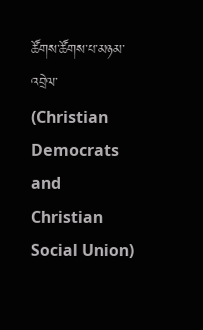ཚོགས་ཚོགས་པ་མཉམ་འབྲེལ་ (Christian Democrats and Christian Social Union)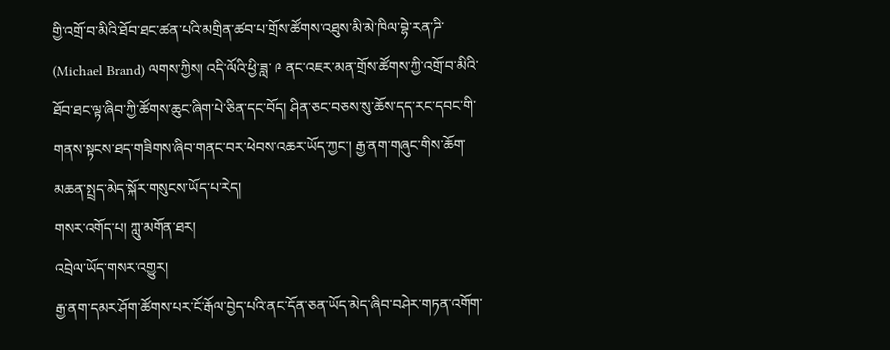གྱི་འགྲོ་བ་མིའི་ཐོབ་ཐང་ཚན་པའི་མགྲིན་ཚབ་པ་གྲོས་ཚོགས་འཐུས་མི་མེ་ཁིལ་བྷེ་རན་ཌི་ (Michael Brand) ལགས་ཀྱིས། འདི་ལོའི་ཕྱི་ཟླ་ ༩ ནང་འཇར་མན་གྲོས་ཚོགས་ཀྱི་འགྲོ་བ་མིའི་ཐོབ་ཐང་ལྟ་ཞིབ་ཀྱི་ཚོགས་ཆུང་ཞིག་པེ་ཅིན་དང་བོད། ཤིན་ཅང་བཅས་སུ་ཆོས་དད་རང་དབང་གི་གནས་སྟངས་ཐད་གཟིགས་ཞིབ་གནང་བར་ཕེབས་འཆར་ཡོད་ཀྱང་། རྒྱ་ནག་གཞུང་གིས་ཆོག་མཆན་སྤྲད་མེད་སྐོར་གསུངས་ཡོད་པ་རེད།
གསར་འགོད་པ། ཀླུ་མགོན་ཐར།
འབྲེལ་ཡོད་གསར་འགྱུར།
རྒྱ་ནག་དམར་ཤོག་ཚོགས་པར་ངོ་རྒོལ་བྱེད་པའི་ནང་དོན་ཅན་ཡོད་མེད་ཞིབ་བཤེར་གཏན་འགོག་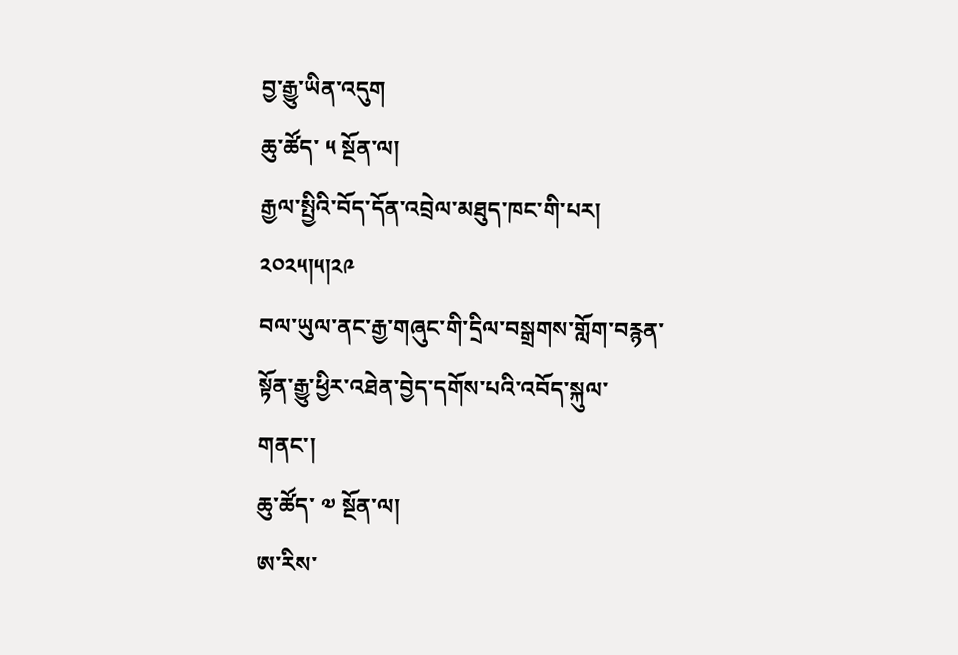བྱ་རྒྱུ་ཡིན་འདུག
ཆུ་ཚོད་ ༥ སྔོན་ལ།
རྒྱལ་སྤྱིའི་བོད་དོན་འབྲེལ་མཐུད་ཁང་གི་པར། ༢༠༢༥།༥།༢༩
བལ་ཡུལ་ནང་རྒྱ་གཞུང་གི་དྲིལ་བསྒྲགས་གློག་བརྙན་སྟོན་རྒྱུ་ཕྱིར་འཐེན་བྱེད་དགོས་པའི་འབོད་སྐུལ་གནང་།
ཆུ་ཚོད་ ༧ སྔོན་ལ།
ཨ་རིས་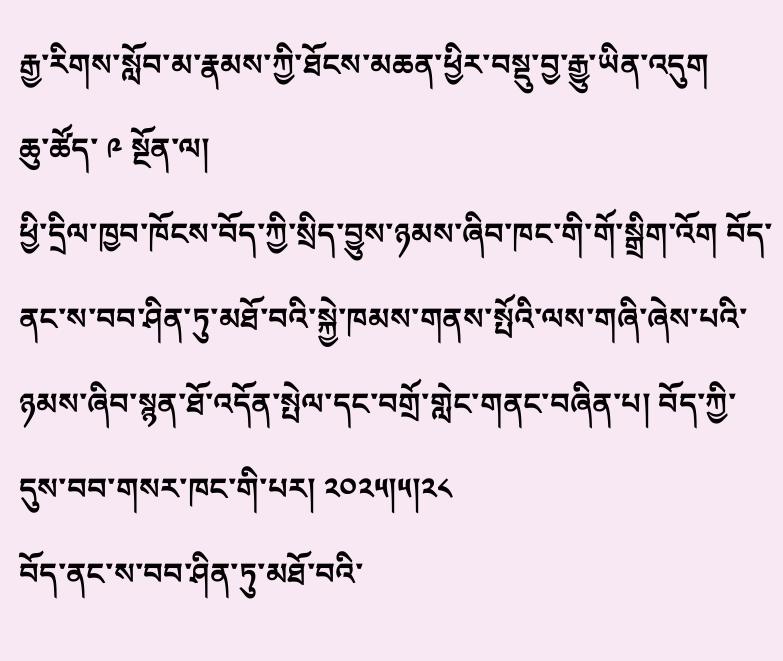རྒྱ་རིགས་སློབ་མ་རྣམས་ཀྱི་ཐོངས་མཆན་ཕྱིར་བསྡུ་བྱ་རྒྱུ་ཡིན་འདུག
ཆུ་ཚོད་ ༩ སྔོན་ལ།
ཕྱི་དྲིལ་ཁྱབ་ཁོངས་བོད་ཀྱི་སྲིད་བྱུས་ཉམས་ཞིབ་ཁང་གི་གོ་སྒྲིག་འོག བོད་ནང་ས་བབ་ཤིན་ཏུ་མཐོ་བའི་སྐྱེ་ཁམས་གནས་སྤོའི་ལས་གཞི་ཞེས་པའི་ཉམས་ཞིབ་སྙན་ཐོ་འདོན་སྤེལ་དང་བགྲོ་གླེང་གནང་བཞིན་པ། བོད་ཀྱི་དུས་བབ་གསར་ཁང་གི་པར། ༢༠༢༥།༥།༢༨
བོད་ནང་ས་བབ་ཤིན་ཏུ་མཐོ་བའི་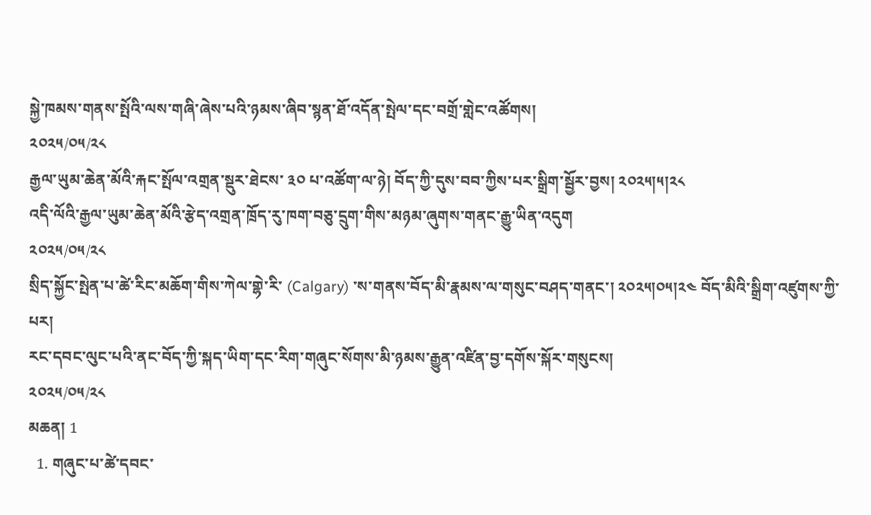སྐྱེ་ཁམས་གནས་སྤོའི་ལས་གཞི་ཞེས་པའི་ཉམས་ཞིབ་སྙན་ཐོ་འདོན་སྤེལ་དང་བགྲོ་གླེང་འཚོགས།
༢༠༢༥/༠༥/༢༨
རྒྱལ་ཡུམ་ཆེན་མོའི་རྐང་སྤོལ་འགྲན་སྡུར་ཐེངས་ ༣༠ པ་འཚོག་ལ་ཉེ། བོད་ཀྱི་དུས་བབ་ཀྱིས་པར་སྒྲིག་སྦྱོར་བྱས། ༢༠༢༥།༥།༢༨
འདི་ལོའི་རྒྱལ་ཡུམ་ཆེན་མོའི་རྩེད་འགྲན་ཁྲོད་རུ་ཁག་བཅུ་དྲུག་གིས་མཉམ་ཞུགས་གནང་རྒྱུ་ཡིན་འདུག
༢༠༢༥/༠༥/༢༨
སྲིད་སྐྱོང་སྤེན་པ་ཚེ་རིང་མཆོག་གིས་ཀེལ་གྷེ་རི་ (Calgary) ་ས་གནས་བོད་མི་རྣམས་ལ་གསུང་བཤད་གནང་། ༢༠༢༥།༠༥།༢༤ བོད་མིའི་སྒྲིག་འཛུགས་ཀྱི་པར།
རང་དབང་ལུང་པའི་ནང་བོད་ཀྱི་སྐད་ཡིག་དང་རིག་གཞུང་སོགས་མི་ཉམས་རྒྱུན་འཛིན་བྱ་དགོས་སྐོར་གསུངས།
༢༠༢༥/༠༥/༢༨
མཆན། 1
  1. གཞུང་པ་ཚེ་དབང་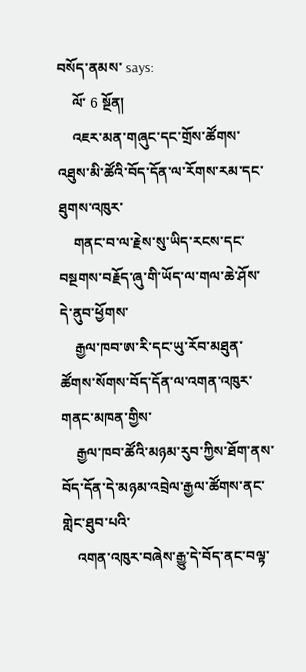བསོད་ནམས་ says:
    ལོ་ 6 སྔོན།
    འཇར་མན་གཞུང་དང་གྲོས་ཚོགས་འཐུས་མི་ཚོའི་བོད་དོན་ལ་རོགས་རམ་དང་ཐུགས་འཁུར་
    གནང་བ་ལ་རྗེས་སུ་ཡིད་རངས་དང་བསྔགས་བརྗོད་ཞུ་གི་ཡོད་ལ་གལ་ཆེ་ཤོས་དེ་ནུབ་ཕྱོགས་
    རྒྱལ་ཁབ་ཨ་རི་དང་ཡུ་རོབ་མཐུན་ཚོགས་སོགས་བོད་དོན་ལ་འགན་འཁུར་གནང་མཁན་གྱིས་
    རྒྱལ་ཁབ་ཚོའི་མཉམ་རུབ་ཀྱིས་ཐོག་ནས་བོད་དོན་དེ་མཉམ་འབྲེལ་རྒྱལ་ཚོགས་ནང་གླེང་ཐུབ་པའི་
    འགན་འཁུར་བཞེས་རྒྱུ་དེ་བོད་ནང་བལྟ་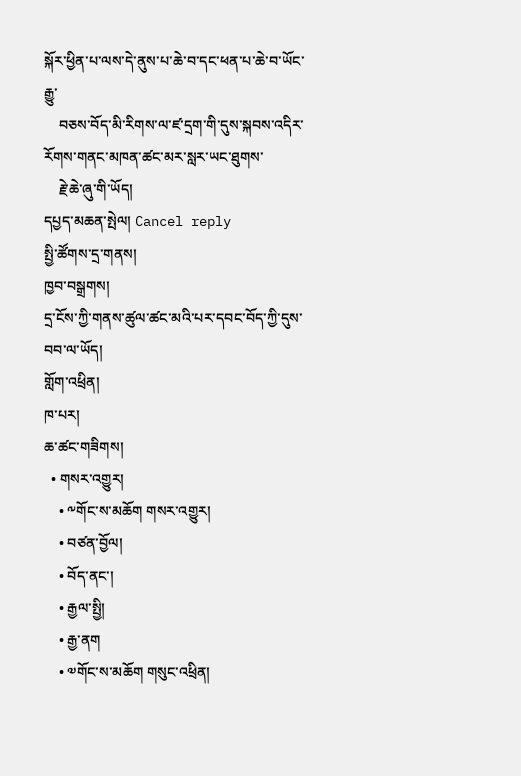སྐོར་ཕྱིན་པ་ལས་དེ་ནུས་པ་ཆེ་བ་དང་ཕན་པ་ཆེ་བ་ཡོང་རྒྱུ་
    བཅས་བོད་མི་རིགས་ལ་ཛ་དྲག་གི་དུས་སྐབས་འདིར་རོགས་གནང་མཁན་ཚང་མར་སླར་ཡང་ཐུགས་
    རྗེ་ཆེ་ཞུ་གི་ཡོད།
དཔྱད་མཆན་སྤེལ། Cancel reply
སྤྱི་ཚོགས་དྲ་གནས།
ཁྱབ་བསྒྲགས།
དྲ་ངོས་ཀྱི་གནས་ཚུལ་ཚང་མའི་པར་དབང་བོད་ཀྱི་དུས་བབ་ལ་ཡོད།
གློག་འཕྲིན།
ཁ་པར།
ཆ་ཚང་གཟིགས།
  • གསར་འགྱུར།
    • ༸གོང་ས་མཆོག གསར་འགྱུར།
    • བཙན་བྱོལ།
    • བོད་ནང་།
    • རྒྱལ་སྤྱི།
    • རྒྱ་ནག
    • ༧གོང་ས་མཆོག གསུང་འཕྲིན།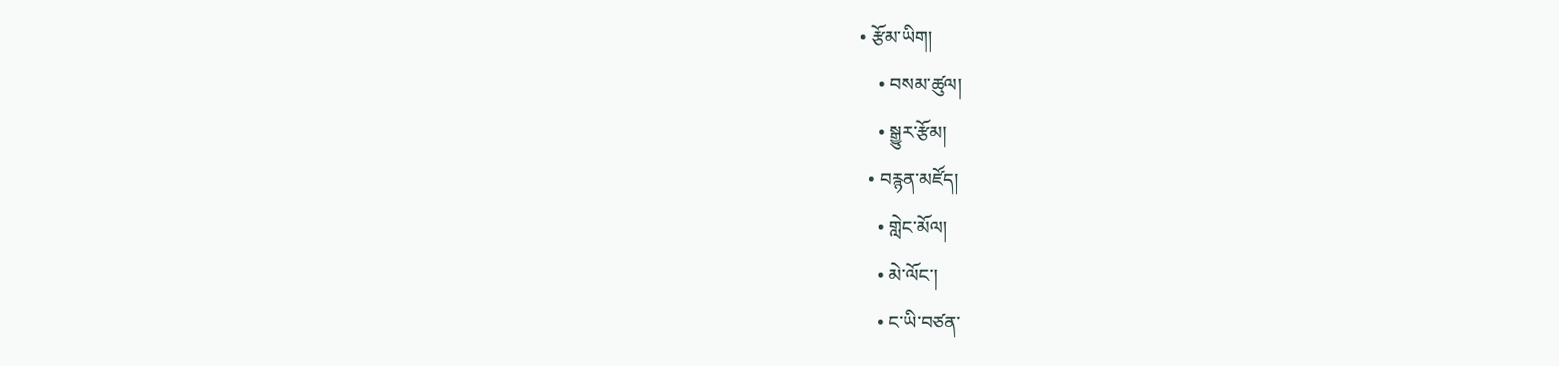• རྩོམ་ཡིག།
    • བསམ་ཚུལ།
    • སྒྱུར་རྩོམ།
  • བརྙན་མཛོད།
    • གླེང་མོལ།
    • མེ་ལོང་།
    • ང་ཡི་བཙན་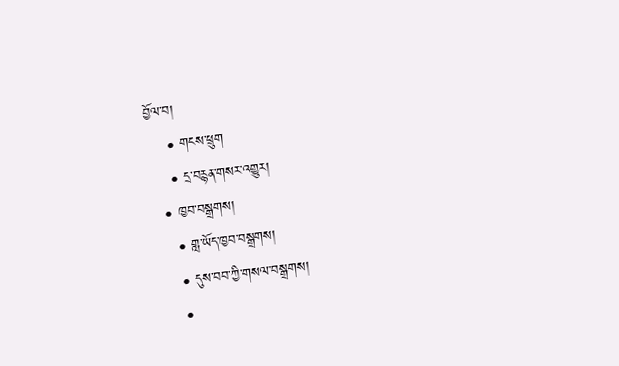བྱོལ་བ།
    • གངས་ཕྲུག
    • དྲ་བརྙན་གསར་འགྱུར།
  • ཁྱབ་བསྒྲགས།
    • གླ་ཡོད་ཁྱབ་བསྒྲགས།
    • དུས་བབ་ཀྱི་གསལ་བསྒྲགས།
    •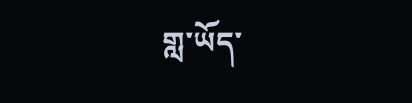གླ་ཡོད་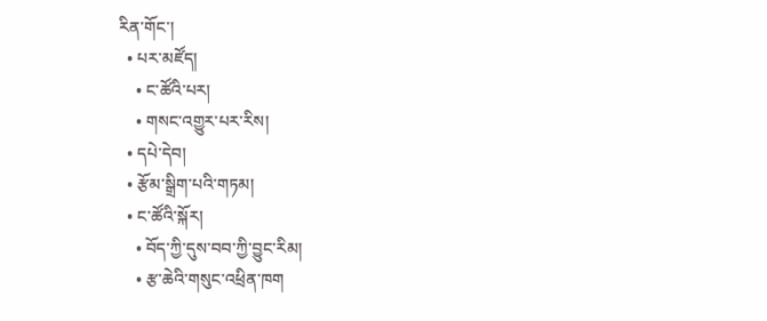རིན་གོང་།
  • པར་མཛོད།
    • ང་ཚོའི་པར།
    • གསང་འགྱུར་པར་རིས།
  • དཔེ་དེབ།
  • རྩོམ་སྒྲིག་པའི་གཏམ།
  • ང་ཚོའི་སྐོར།
    • བོད་ཀྱི་དུས་བབ་ཀྱི་བྱུང་རིམ།
    • རྩ་ཆེའི་གསུང་འཕྲིན་ཁག